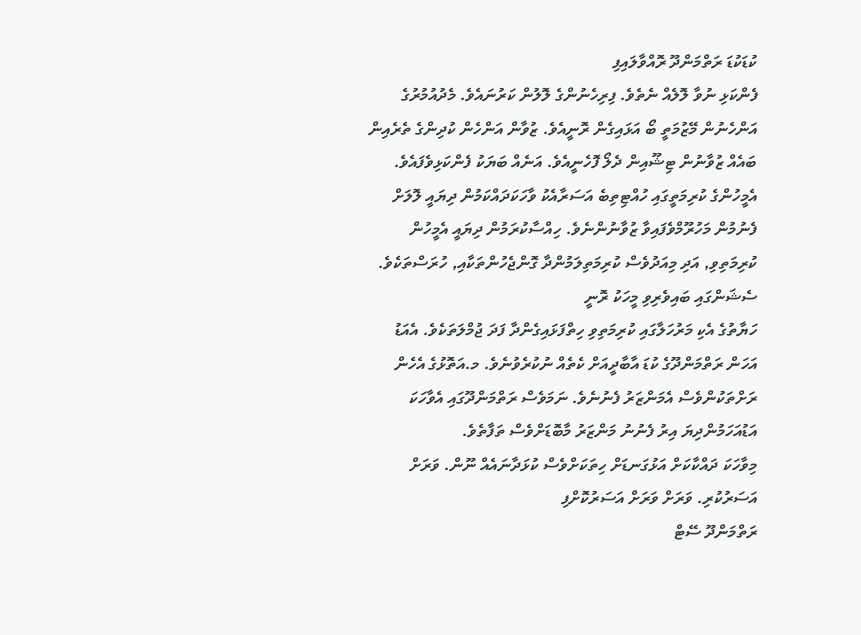ކުޑަކުޑަ ރަތްމަންދޫ ރޮއްވާލައިފި
ފެންކަޅި ނުވާ ލޮލެއް ނެތެވެ. ފިރިހެނުންގެ ލޮލުން ކަރުނައެވެ. މެދުއުމުރުގެ އަންހެނުން މޭޒުމަތީ ބޯ އަޅައިގެން ރޮނީއެވެ. ޒުވާން އަންހެން ކުދިންގެ ތެރެއިން ބައެއް ޒުވާނުން ޓިޝޫއިން ދެލޯ ފޮހެނީއެވެ. އަނެއް ބަޔަކު ފެންކަޅިވެފައެވެ. އެމީހުންގެ ކުރިމަތީގައި ހުއްޓިތިބެ އަސަރާއެކު ވާހަކަދައްކަމުން ދިޔައީ ލޮލަށް ފެނުމުން މަހުރޫމްވެފައިވާ ޒުވާނުންނެވެ. ހިއްސާކުރަމުން ދިޔައީ އެމީހުން ކުރިމަތިވި, އަދި މިއަދުވެސް ކުރިމަތިލަމުންދާ ގޮންޖެހުންތަކާއި, ހުރަސްތަކެވެ.
ސެޝަންގައި ބައިވެރިވި މީހަކު ރޮނީ
ހަޔާތުގެ އެކި މަރުހަލާގައި ކުރިމަތިވި ހިތްފަޅައިގެންދާ ފަދަ ޖުމްލަތަކެވެ. އެއަޑު އަހަން ރަތްމަންދޫގެ ކުޑަ އާބާދީއަށް ކެތެއް ނުކުރެވުނެވެ. މ.އަތޮޅުގެ އެހެން ރަށްތަކުންވެސް އެމަންޒަރު ފެނުނެވެ. ނަމަވެސް ރަތްމަންދޫގައި އެވާހަކަ އަޑުއަހަމުންދިޔަ އިރު ފެނުނު މަންޒަރު މާބޮޑަށްވެސް ތަފާތެވެ.
މިވާހަކަ ދައްކާކަށް އަޅުގަނޑަށް ހިތަކަށްވެސް ކުޅަދާނައެއް ނޫން. ވަރަށް އަސަރުކުރި. ވަރަށް ވަރަށް އަސަރުކޮށްފި
ރަތްމަންދޫ ސޭޓް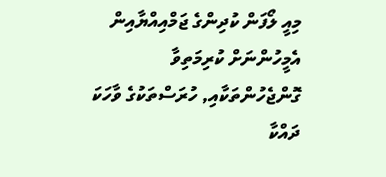މިއީ ލޯފަން ކުދިންގެ ޖަމްއިއްޔާއިން އެމީހުންނަށް ކުރިމަތިވާ ގޮންޖެހުންތަކާއި, ހުރަސްތަކުގެ ވާހަކަ ދައްކާ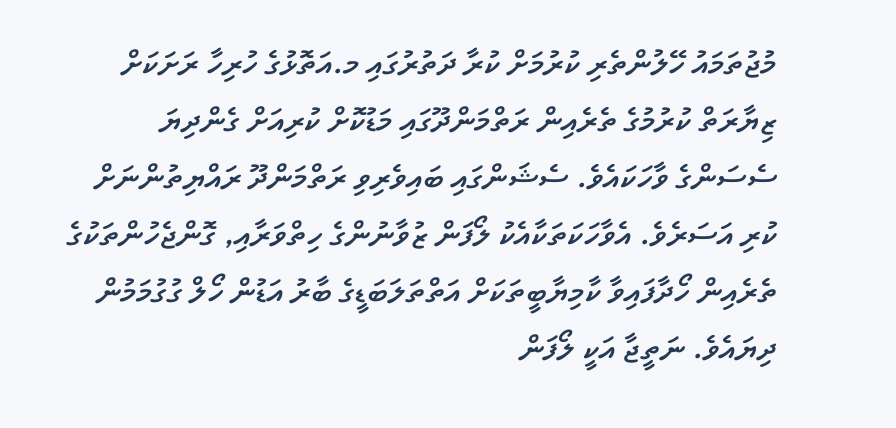މުޖުތަމައު ހޭލުންތެރި ކުރުމަށް ކުރާ ދަތުރުގައި މ.އަތޮޅުގެ ހުރިހާ ރަށަކަށް ޒިޔާރަތް ކުރުމުގެ ތެރެއިން ރަތްމަންދޫގައި މަޑުކޮށް ކުރިއަށް ގެންދިޔަ ސެސަންގެ ވާހަކައެވެ. ސެޝަންގައި ބައިވެރިވި ރަތްމަންދޫ ރައްޔިތުންނަށް ކުރި އަސަރެވެ. އެވާހަކަތަކާއެކު ލޯފަން ޒުވާނުންގެ ހިތްވަރާއި, ގޮންޖެހުންތަކުގެ ތެރެއިން ހޯދާފައިވާ ކާމިޔާބީތަކަށް އަތްތަލަބަޑީގެ ބާރު އަޑުން ހޯލް ގުގުމަމުން ދިޔައެވެ. ނަތީޖާ އަކީ ލޯފަން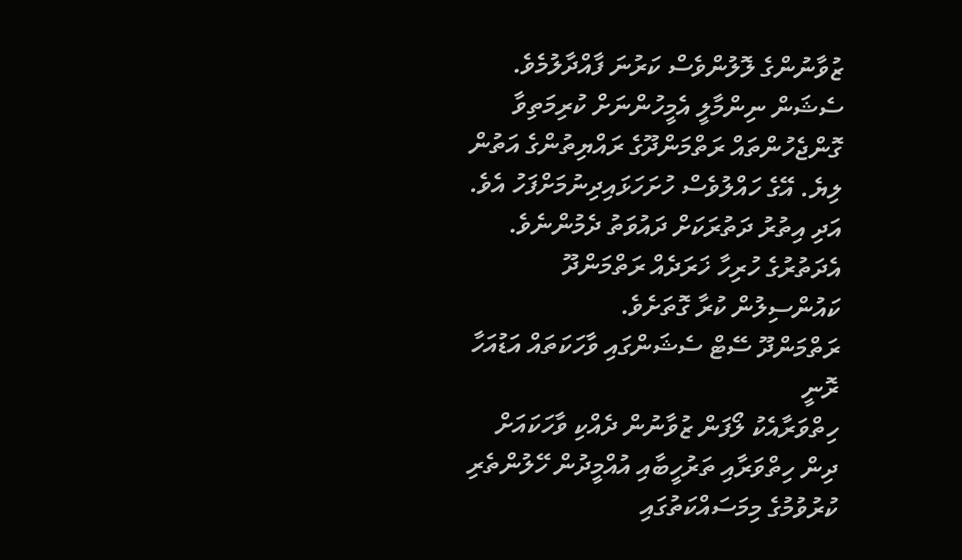ޒުވާނުންގެ ލޮލުންވެސް ކަރުނަ ފާއްދާލުމެވެ.
ސެޝަން ނިންމާލީ އެމީހުންނަށް ކުރިމަތިވާ ގޮންޖެހުންތައް ރަތްމަންދޫގެ ރައްޔިތުންގެ އަތުން ލިޔެ. އޭގެ ހައްލުވެސް ހުށަހަޅައިދިނުމަށްފަހު އެވެ. އަދި އިތުރު ދަތުރަކަށް ދައުވަތު ދެމުންނެވެ. އެދަތުރުގެ ހުރިހާ ޚަރަދެއް ރަތްމަންދޫ ކައުންސިލުން ކުރާ ގޮތަށެވެ.
ރަތްމަންދޫ ސޭޓް ސެޝަންގައި ވާހަކަތައް އަޑުއަހާ ރޮނީ
ހިތްވަރާއެކު ލޯފަން ޒުވާނުން ދެއްކި ވާހަކައަށް ދިން ހިތްވަރާއި ތަރުހީބާއި އުއްމީދުން ހޭލުންތެރި ކުރުވުމުގެ މިމަސައްކަތުގައި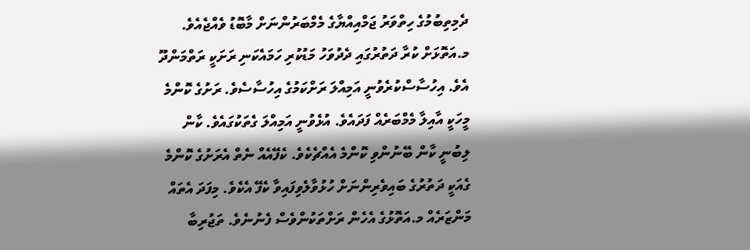ދެމިތިބުމުގެ ހިތްވަރު ޖަމްއިއްޔާގެ މެމްބަރުންނަށް މާބޮޑު ވެއްޖެއެވެ.
މ.އަތޮޅަށް ކުރާ ދަތުރުގައި ދެދުވަހު މަޑުކުރި ހަމައެކަނި ރަށަކީ ރަތްމަންދޫ އެވެ. އިހުސާސްކުރެވުނީ އަމިއްލަ ރަށްކަމުގެ އިހުސާސެވެ. ރަށުގެ ކޮންމެ މީހަކީ އާއިލާ މެމްބަރެއް ފަދައެވެ. އުޅެވުނީ އަމިއްލަ ގެތަކުގައެވެ. ކާން ލިބުނީ ކާން ބޭނުންވި ކޮންމެ އެއްޗެކެވެ. ކެފޭއެއް ނެތް އެރަށުގެ ކޮންމެ ގެއަކީ ދަތުރުގެ ބައިވެރިންނަށް ހުޅުވާލެވިފައިވާ ކެފޭ އެކެވެ. މިފަދަ އެތައް މަންޒަރެއް މ.އަތޮޅުގެ އެހެން ރަށްތަކުންވެސް ފެނުނެވެ. ތަޖުރިބާ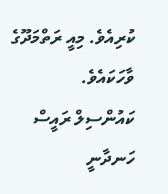ކުރިއެވެ. މިއީ ރަތްމަދޫގެ ވާހަކައެވެ.
ކައުންސިލް ރައީސް ހަނދާނީ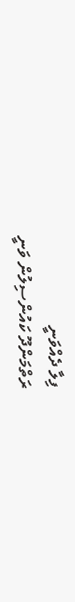ފިލާ ދެއްވަނީ
ރަތްމަންދޫ ކައުންސިލުން ވަނީ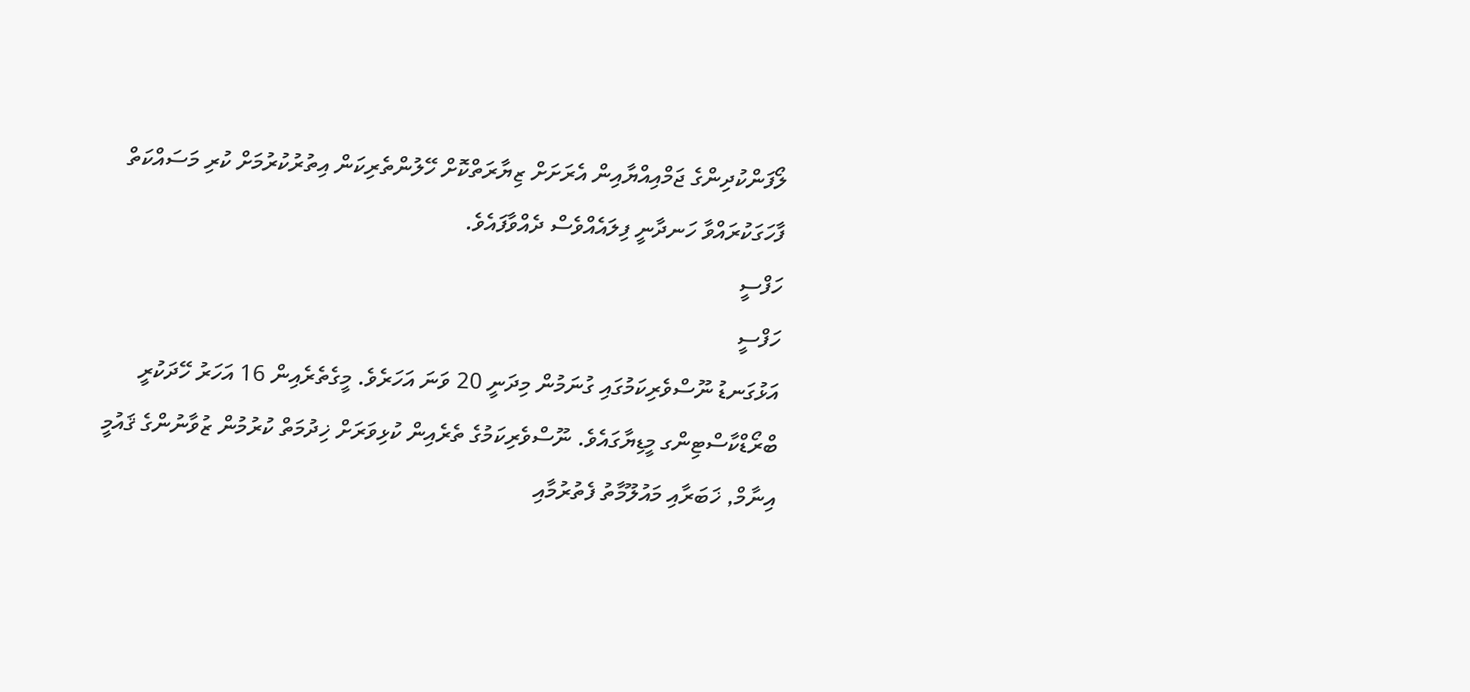ލޯފަންކުދިންގެ ޖަމްއިއްޔާއިން އެރަށަށް ޒިޔާރަތްކޮށް ހޭލުންތެރިކަން އިތުރުކުރުމަށް ކުރި މަސައްކަތް ފާހަގަކުރައްވާ ހަނދާނީ ފިލައެއްވެސް ދެއްވާފައެވެ.
ހަފްސީ
ހަފްސީ
އަޅުގަނޑު ނޫސްވެރިކަމުގައި ގުނަމުން މިދަނީ 20 ވަނަ އަހަރެވެ. މީގެތެރެއިން 16 އަހަރު ހޭދަކުރީ ބްރޯޑްކާސްޓިންގ މީޑިޔާގައެވެ. ނޫސްވެރިކަމުގެ ތެރެއިން ކުޅިވަރަށް ޚިދުމަތް ކުރުމުން ޒުވާނުންގެ ޤައުމީ އިނާމް, ޚަބަރާއި މައުލޫމާތު ފެތުރުމާއި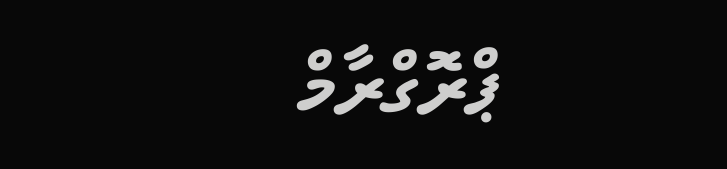ޕްރޮގްރާމް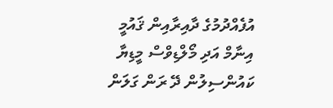އުފެއްދުމުގެ ދާއިރާއިން ޤައުމީ އިނާމް އަދި މޯލްޑިވްސް މީޑިޔާ ކައުންސިލުން ދޭ ރަން ގަލަން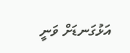އަޅުގަނޑަށް ވަނީ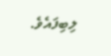ލިބިފައެވެ.